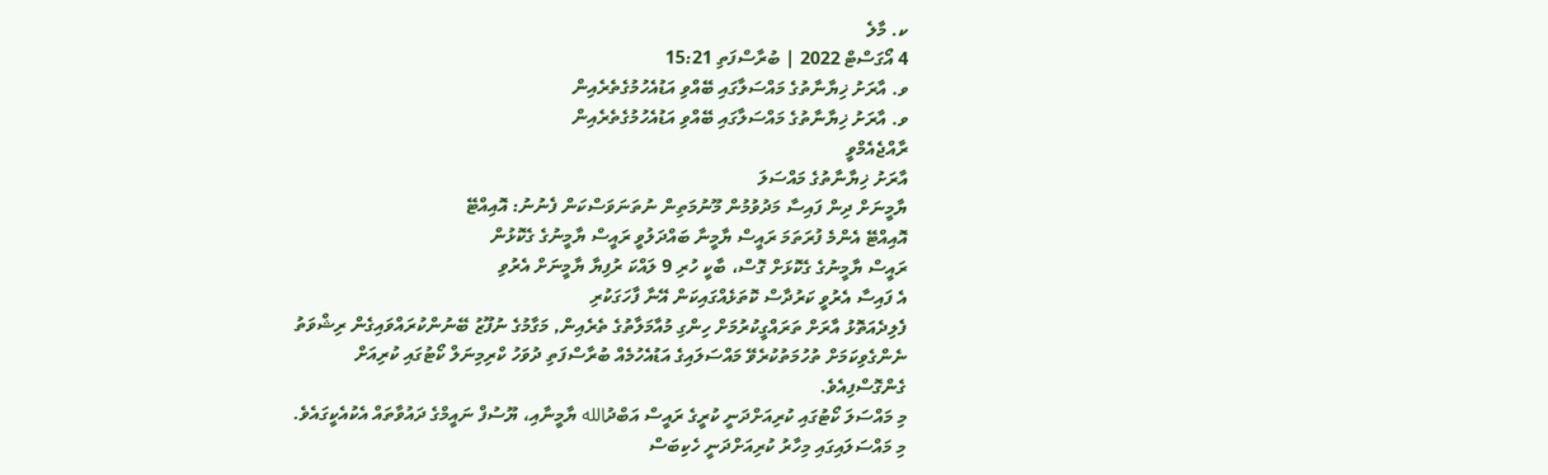ކ. މާލެ
4 އޯގަސްޓް 2022 | ބުރާސްފަތި 15:21
ވ. އާރަށު ޚިޔާނާތުގެ މައްސަލާގައި ބޭއްވި އަޑުއެހުމުގެތެރެއިން
ވ. އާރަށު ޚިޔާނާތުގެ މައްސަލާގައި ބޭއްވި އަޑުއެހުމުގެތެރެއިން
ރާއްޖެއެމްވީ
އާރަށު ޚިޔާނާތުގެ މައްސަލަ
ޔާމީނަށް ދިން ފައިސާ މަދުވުމުން މޫނުމަތިން ނުތަނަވަސްކަން ފެނުނު: އޮއިއްޓޭ
އޮއިއްޓޭ އެންމެ ފުރަތަމަ ރައީސް ޔާމީނާ ބައްދަލުވީ ރައީސް ޔާމީނުގެ ގެކޮޅުން
ރައީސް ޔާމީނުގެ ގެކޮޅަށް ގޮސް، ބާކީ ހުރި 9 ލައްކަ ރުފިޔާ ޔާމީނަށް އެރުވި
އެ ފައިސާ އެރުވީ ކަރުދާސް ކޮތަޅެއްގައިކަން އޭނާ ފާހަގަކުރި
ފެލިދެއަތޮޅު އާރަށް ތަރައްގީކުރުމަށް ހިންގި މުއާމަލާތުގެ ތެރެއިން, މަގާމުގެ ނުފޫޒު ބޭނުންކުރައްވައިގެން ރިޝްވަތު ނެންގެވިކަމަށް ތުހުމަތުކުރެވޭ މައްސަލައިގެ އަޑުއެހުމެއް ބުރާސްފަތި ދުވަހު ކްރިމިނަލް ކޯޓުގައި ކުރިއަށް ގެންގޮސްފިއެވެ.
މި މައްސަލަ ކޯޓުގައި ކުރިއަށްދަނީ ކުރީގެ ރައީސް އަބްދުالله ޔާމީނާއި، ޔޫސުފް ނައީމްގެ ދައުވާތައް އެކުއެކީގައެވެ.
މި މައްސަލައިގައި މިހާރު ކުރިއަށްދަނީ ހެކިބަސް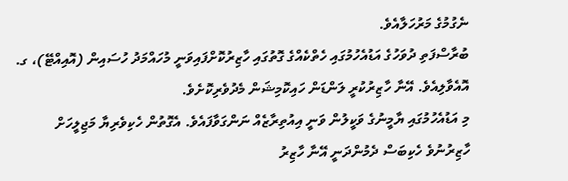ނެގުމުގެ މަރުހަލާއެވެ.
ބުރާސްފަތި ދުވަހުގެ އަޑުއެހުމުގައި ހެތްކެއްގެ ގޮތުގައި ހާޒިރުކޮށްފައިވަނީ މުހައްމަދު ހުސައިން (އޮއިއްޓޭ)، ގ. އޮއެވާލިއެވެ. އޭނާ ހާޒިރުކުރީ ލަންޑަން ހައިކޮމިޝަން މެދުވެރިކޮށެވެ.
މި އަޑުއެހުމުގައި ޔާމީނުގެ ވަކީލުން ވަނީ އިއުތިރާޒެއް ނަންގަވާފައެވެ. އެގޮތުން ހެކިވެރިޔާ މަޖިލީހަށް ހާޒިރުނުވެ ހެކިބަސް ދެމުންދަނީ އޭނާ ހާޒިރު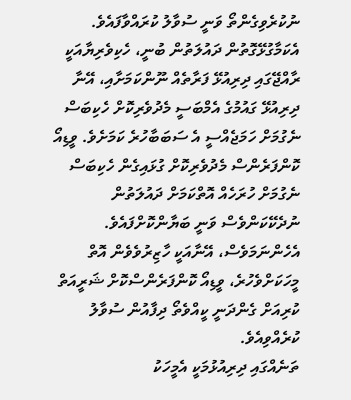ނުކުރެވިގެންތޯ ވަނީ ސުވާލު ކުރައްވާފައެވެ.
އެކަމާގުޅޭގޮތުން ދައުލަތުން ބުނީ، ހެކިވެރިޔާއަކީ ރާއްޖޭގައި ދިރިއުޅޭ ފަރާތެއް ނޫންކަމަށާއި، އޭނާ ދިރިއުޅޭ ގައުމުގެ އެމްބަސީ މެދުވެރިކޮށް ހެކިބަސް ނެގުމަށް ހަމަޖެއްސީ އެ ސަބަބާހުރެ ކަމަށެވެ. ވީޑިއޯ ކޮންފަރެންސް މެދުވެރިކޮށް ގުޅައިގެން ހެކިބަސް ނެގުމަށް ހުރަހެއް އޮތްކަމަށް ދައުލަތުން ނުދެކޭކަންވެސް ވަނީ ބަޔާންކޮށްފައެވެ.
އެހެންނަމަވެސް، އޭނާއަކީ ހާޒިރުވެވެން އޮތް މީހަކަށްވެހުރެ، ވީޑިއޯ ކޮންފަރެންސްކޮށް ޝަރީއަތް ކުރިއަށް ގެންދަނީ ކީއްވެތޯ ދިފާއުން ސުވާލު ކުރެއްވިއެވެ.
ތަނެއްގައި ދިރިއުޅުމަކީ އެމީހަކު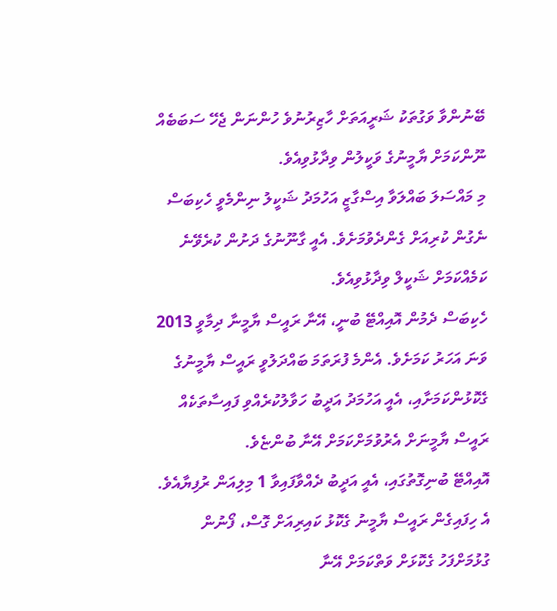ބޭނުންވާ ވަގުތަކު ޝަރީއަތަށް ހާޒިރުނުވެ ހުންނަން ޖެހޭ ސަބަބެއް ނޫންކަމަށް ޔާމީނުގެ ވަކީލުން ވިދާޅުވިއެވެ.
މި މައްސަލަ ބައްލަވާ އިސްގާޒީ އަހުމަދު ޝަކީލު ނިންމެވީ ހެކިބަސް ނެގުން ކުރިއަށް ގެންދެވުމަށެވެ. އެއީ ގާނޫނުގެ ދަށުން ކުރެވޭނެ ކަމެއްކަމަށް ޝަކީލް ވިދާޅުވިއެވެ.
ހެކިބަސް ދެމުން އޮއިއްޓޭ ބުނީ، އޭނާ ރައީސް ޔާމީނާ ދިމާވީ 2013 ވަނަ އަހަރު ކަމަށެވެ. އެންމެ ފުރަތަމަ ބައްދަލުވީ ރައީސް ޔާމީނުގެ ގެކޮޅުންކަމަށާއި، އެއީ އަހުމަދު އަދީބު ހަވާލުކުރެއްވި ފައިސާތަކެއް ރައީސް ޔާމީނަށް އެރުވުމަށްކަމަށް އޭނާ ބުންޏެވެ.
އޮއިއްޓޭ ބުނިގޮތުގައި، އެއީ އަދީބު ދެއްވާފައިވާ 1 މިލިއަން ރުފިޔާއެވެ. އެ ހިފައިގެން ރައީސް ޔާމީނު ގެކޮޅު ކައިރިއަށް ގޮސް، ފޯނުން ގުޅުމަށްފަހު ގެކޮޅަށް ވަތްކަމަށް އޭނާ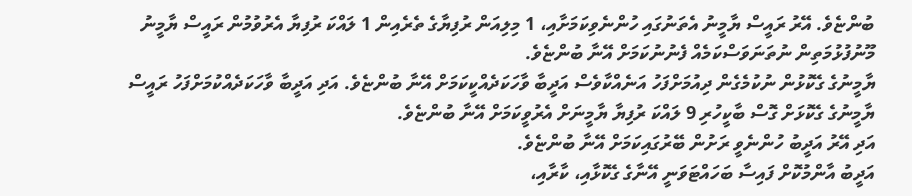ބުންޏެވެ. އޭރު ރައީސް ޔާމީނު އެތަނުގައި ހުންނެވިކަމަށާއި، 1 މިލިއަން ރުފިޔާގެ ތެރެއިން 1 ލައްކަ ރުފިޔާ އެރުވުމުން ރައީސް ޔާމީނު މޫނުފުޅުމަތިން ނުތަނަވަސްކަމެއް ފެނުނުކަމަށް އޭނާ ބުންޏެވެ.
ޔާމީނުގެ ގެކޮޅުން ނުކުމެގެން ދިއުމަށްފަހު އަނެއްކާވެސް އަދީބާ ވާހަކަދެއްކީކަމަށް އޭނާ ބުންޏެވެ. އަދި އަދީބާ ވާހަކަދެއްކުމަށްފަހު ރައީސް ޔާމީނުގެ ގެކޮޅަށް ގޮސް ބާކީހުރި 9 ލައްކަ ރުފިޔާ ޔާމީނަށް އެރުވީކަމަށް އޭނާ ބުންޏެވެ.
އަދި އޭރު އަދީބު ހުންނެވީ ރަށުން ބޭރުގައިކަމަށް އޭނާ ބުންޏެވެ.
އަދީބު އާންމުކޮށް ފައިސާ ބަހައްޓަވަނީ އޭނާގެ ގެކޮޅާއި، ކާރާއި،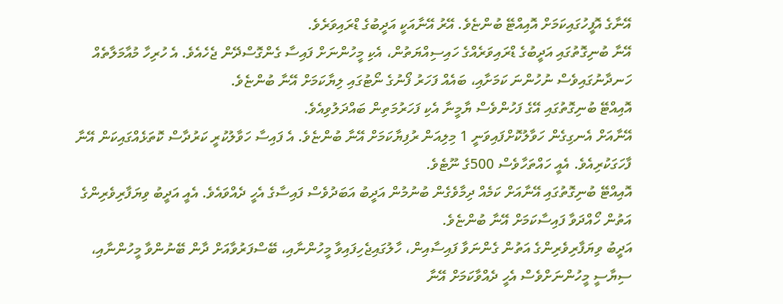އޭނާގެ އޮފީހުގައިކަމަށް އޮއިއްޓޭ ބުންޏެވެ. އޭރު އޭނާއަކީ އަދީބުގެ ޑްރައިވަރެވެ.
އޭނާ ބުނިގޮތުގައި އަދީބުގެ ޑްރައިވަރެއްގެ ހައިސިއްޔަތުން، އެކި މީހުންނަށް ފައިސާ ގެންގޮސްދޭން ޖެހެއެވެ. އެ ހުރިހާ މުއާމަލާތެއް ހަނދާނުގައިވެސް ނުހުންނަ ކަމަށާއި، ބައެއް ފަހަރު ފޯނުގެ ނޯޓުގައި ލިޔާކަމަށް އޭނާ ބުންޏެވެ.
އޮއިއްޓޭ ބުނިގޮތުގައި އޭގެ ފަހުންވެސް ޔާމީނާ އެކި ފަހަރުމަތިން ބައްދަލުވިއެވެ.
އޭނާއަށް އެނގިގެން ހަވާލުކޮށްފައިވަނީ 1 މިލިއަން ރުފިޔާކަމަށް އޭނާ ބުންޏެވެ. އެ ފައިސާ ހަވާލުކުރީ ކަރުދާސް ކޮތަޅެއްގައިކަން އޭނާ ފާހަގަކުރިއެވެ. އެއީ ހައްތަހާވެސް 500ގެ ނޫޓެވެ.
އޮއިއްޓޭ ބުނިގޮތުގައި އޭނާއަށް ކަމެއް ދިމާވެގެން ބުނުމުން އަދީބު އަބަދުވެސް ފައިސާގެ އެހީ ދެއްވައެވެ. އެއީ އަދީބު ވިޔަފާރިވެރިންގެ އަތުން ހޯއްދަވާ ފައިސާކަމަށް އޭނާ ބުންޏެވެ.
އަދީބު ވިޔަފާރިވެރިންގެ އަތުން ގެންނަވާ ފައިސާއިން، ހާލުގައިޖެހިފައިވާ މީހުންނާއި، ބޭސްފަރުވާއަށް ދާން ބޭނުންވާ މީހުންނާއި، ސިޔާސީ މީހުންނަށްވެސް އެހީ ދެއްވާކަމަށް އޭނާ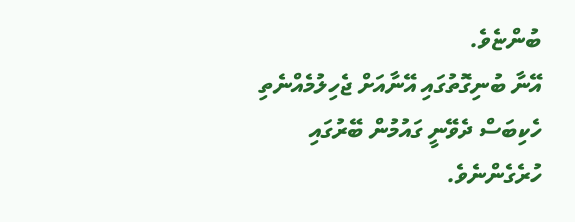ބުންޏެވެ.
އޭނާ ބުނިގޮތުގައި އޭނާއަށް ޖެހިލުމެއްނެތި ހެކިބަސް ދެވޭނީ ގައުމުން ބޭރުގައި ހުރެގެންނެވެ.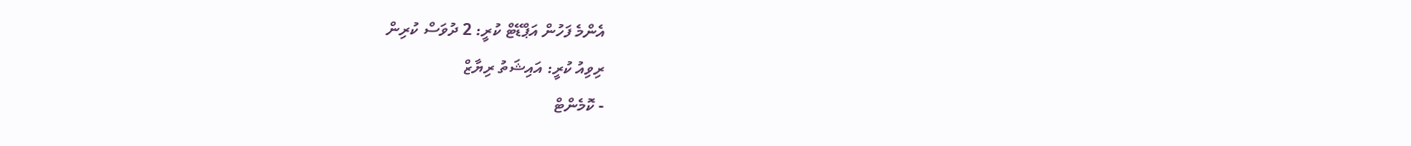އެންމެ ފަހުން އަޕްޑޭޓް ކުރީ: 2 ދުވަސް ކުރިން
ރިވިއު ކުރީ: އައިޝަތު ރިޔާޒް
- ކޮމެންޓް